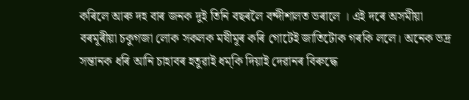কৰিলে আৰু দহ বাৰ জনক দুই তিনি বছৰলৈ বন্দীশালত ভৰালে । এই দৰে অসমীয়া বৰমূৰীয়া চকুগজা লোক সকলক মষীমূৰ কৰি গোটেই জাতিটোক গৰকি ললে। অনেক ভদ্র সন্তানক ধৰি আনি চাহাবৰ হতুৱাই ধম্কি দিয়াই দেৱানৰ বিৰুদ্ধে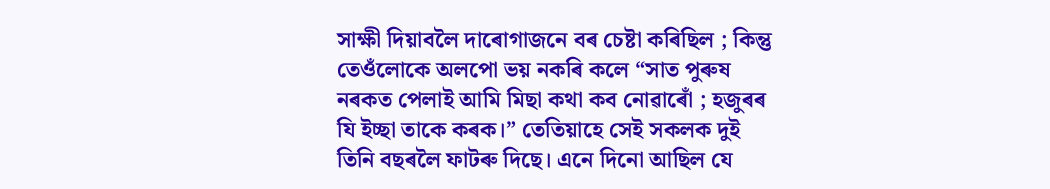সাক্ষী দিয়াবলৈ দাৰোগাজনে বৰ চেষ্টা কৰিছিল ; কিন্তু তেওঁলোকে অলপো ভয় নকৰি কলে “সাত পুৰুষ নৰকত পেলাই আমি মিছা কথা কব নোৱাৰোঁ ; হজুৰৰ যি ইচ্ছা তাকে কৰক।” তেতিয়াহে সেই সকলক দুই তিনি বছৰলৈ ফাটৰু দিছে। এনে দিনো আছিল যে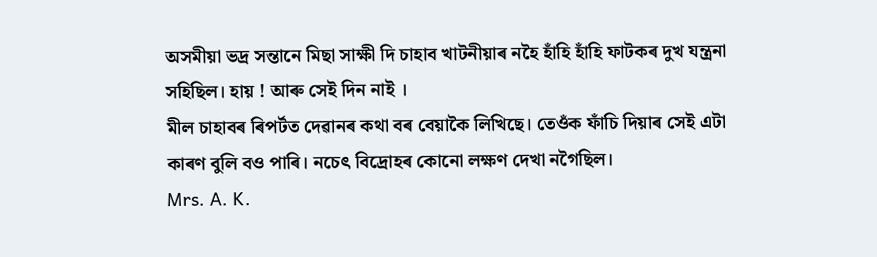অসমীয়া ভদ্র সন্তানে মিছা সাক্ষী দি চাহাব খাটনীয়াৰ নহৈ হাঁহি হাঁহি ফাটকৰ দুখ যন্ত্ৰনা সহিছিল। হায় ! আৰু সেই দিন নাই ।
মীল চাহাবৰ ৰিপৰ্টত দেৱানৰ কথা বৰ বেয়াকৈ লিখিছে। তেওঁক ফাঁচি দিয়াৰ সেই এটা কাৰণ বুলি বও পাৰি। নচেৎ বিদ্ৰোহৰ কোনো লক্ষণ দেখা নগৈছিল।
Mrs. A. K.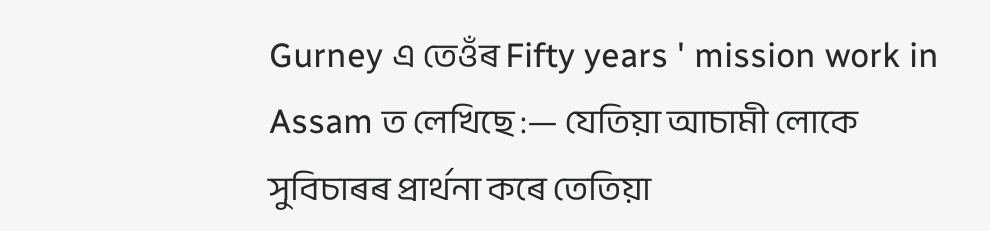Gurney এ তেওঁৰ Fifty years ' mission work in Assam ত লেখিছে :— যেতিয়া আচামী লোকে সুবিচাৰৰ প্ৰাৰ্থনা কৰে তেতিয়া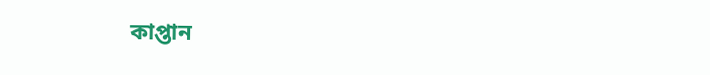কাপ্তান